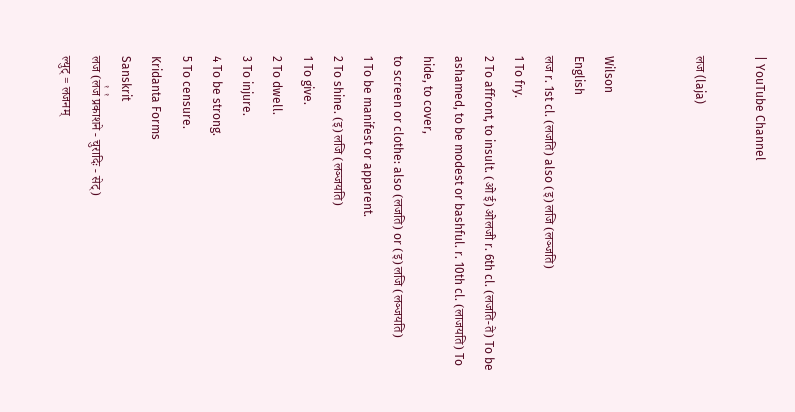| YouTube Channel

लज (laja)


Wilson
English
लज r. 1st cl. (लजति) also (इ) लजि (लञ्जति)
1 To fry.
2 To affront, to insult. (ओ ई) ओलजी r. 6th cl. (लजति-ते) To be
ashamed, to be modest or bashful. r. 10th cl. (लाजयति) To hide, to cover,
to screen or clothe: also (लजति) or (इ) लजि (लञ्जयति)
1 To be manifest or apparent.
2 To shine. (इ) लजि (लञ्जयति)
1 To give.
2 To dwell.
3 To injure.
4 To be strong.
5 To censure.
Kridanta Forms
Sanskrit
लज (ल꣡ज꣡ प्रकाशने - चुरादिः - सेट्)
ल्युट् = लजनम्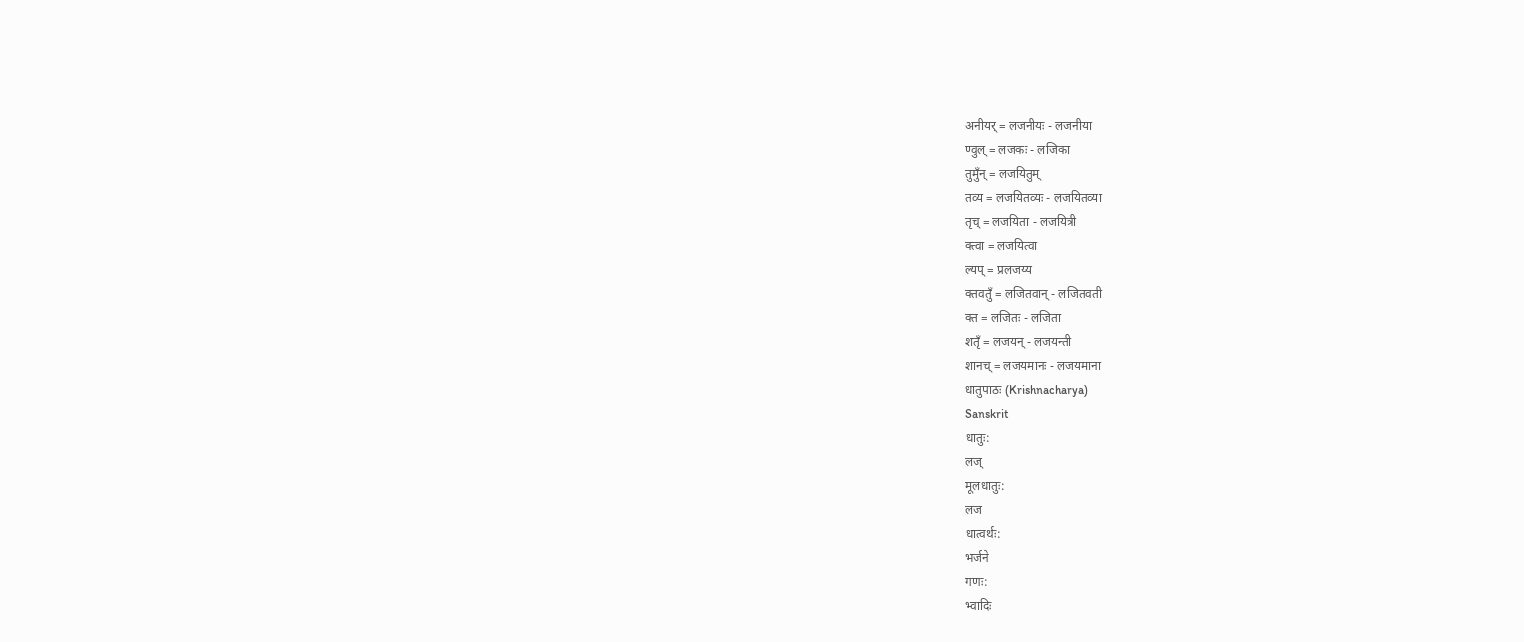अनीयर् = लजनीयः - लजनीया
ण्वुल् = लजकः - लजिका
तुमुँन् = लजयितुम्
तव्य = लजयितव्यः - लजयितव्या
तृच् = लजयिता - लजयित्री
क्त्वा = लजयित्वा
ल्यप् = प्रलजय्य
क्तवतुँ = लजितवान् - लजितवती
क्त = लजितः - लजिता
शतृँ = लजयन् - लजयन्ती
शानच् = लजयमानः - लजयमाना
धातुपाठः (Krishnacharya)
Sanskrit
धातुः:
लज्
मूलधातुः:
लज
धात्वर्थः:
भर्जने
गणः:
भ्वादिः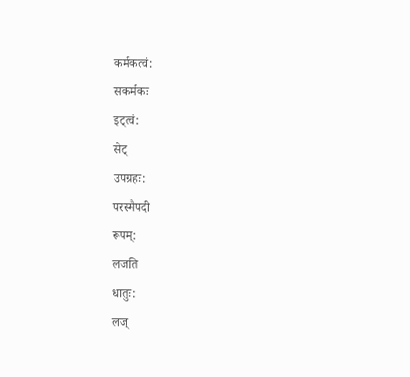कर्मकत्वं:
सकर्मकः
इट्त्वं:
सेट्
उपग्रहः:
परस्मैपदी
रूपम्:
लजति
धातुः:
लज्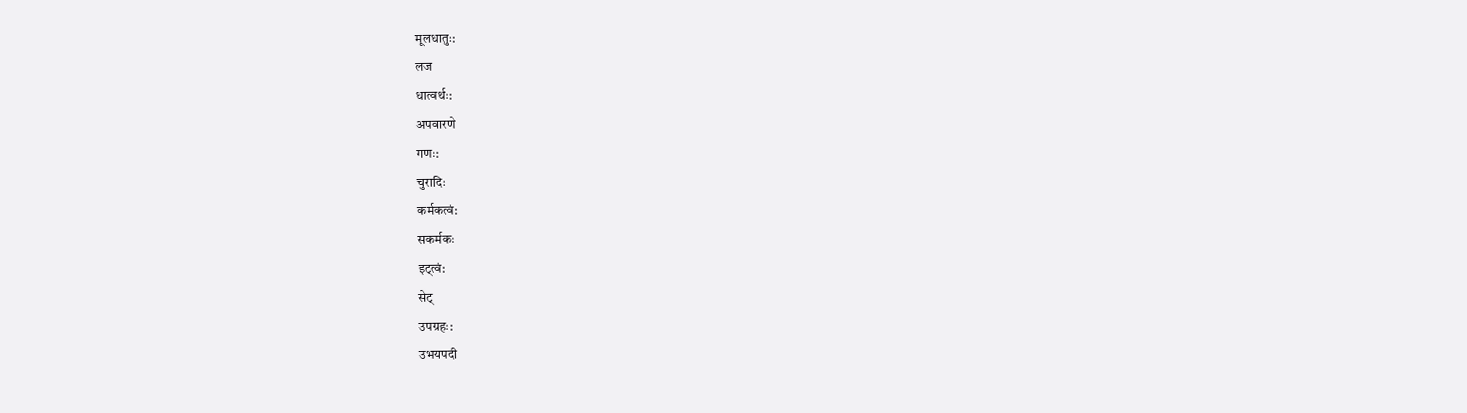मूलधातुः:
लज
धात्वर्थः:
अपवारणे
गणः:
चुरादिः
कर्मकत्वं:
सकर्मकः
इट्त्वं:
सेट्
उपग्रहः:
उभयपदी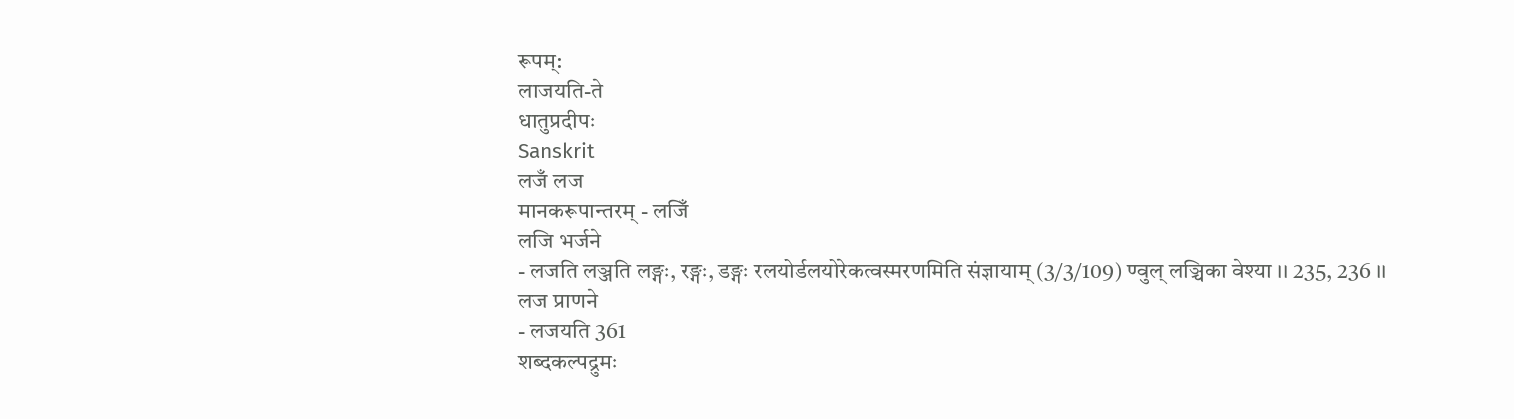रूपम्:
लाजयति-ते
धातुप्रदीपः
Sanskrit
लजँ लज
मानकरूपान्तरम् - लजिँ
लजि भर्जने
- लजति लञ्जति लङ्गः, रङ्गः, डङ्गः रलयोर्डलयोरेकत्वस्मरणमिति संज्ञायाम् (3/3/109) ण्वुल् लञ्चिका वेश्या ।। 235, 236 ।।
लज प्राणने
- लजयति 361
शब्दकल्पद्रुमः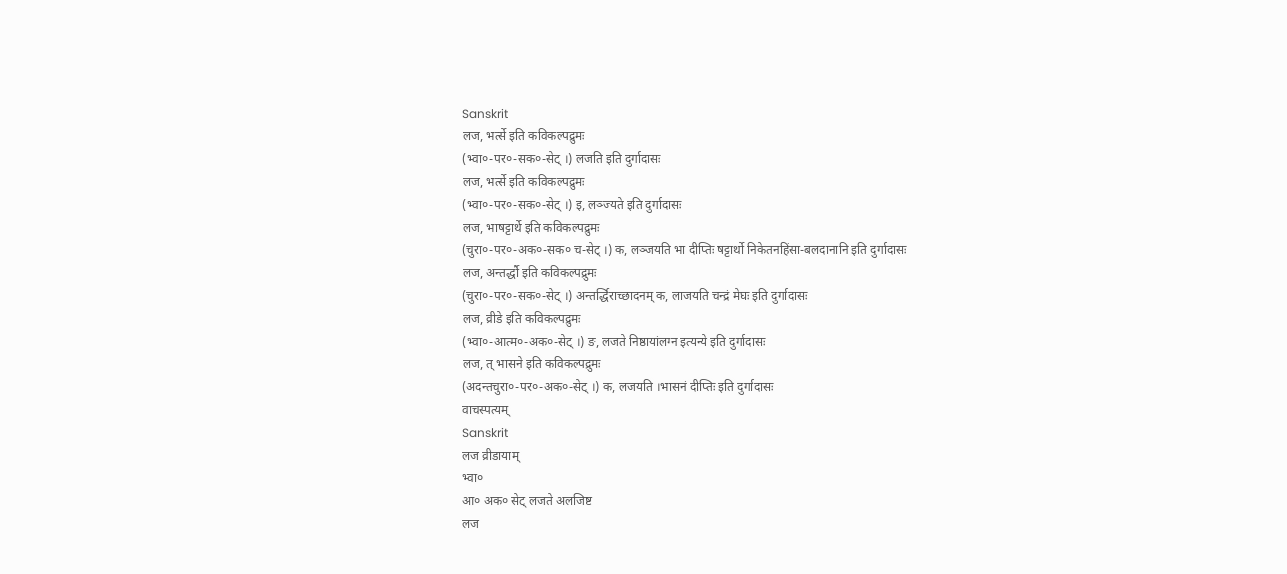Sanskrit
लज, भर्त्से इति कविकल्पद्रुमः
(भ्वा०-पर०-सक०-सेट् ।) लजति इति दुर्गादासः
लज, भर्त्से इति कविकल्पद्रुमः
(भ्वा०-पर०-सक०-सेट् ।) इ, लञ्ज्यते इति दुर्गादासः
लज, भाषट्टार्थे इति कविकल्पद्रुमः
(चुरा०-पर०-अक०-सक० च-सेट् ।) क, लञ्जयति भा दीप्तिः षट्टार्थो निकेतनहिंसा-बलदानानि इति दुर्गादासः
लज, अन्तर्द्धौ इति कविकल्पद्रुमः
(चुरा०-पर०-सक०-सेट् ।) अन्तर्द्धिराच्छादनम् क, लाजयति चन्द्रं मेघः इति दुर्गादासः
लज, व्रीडे इति कविकल्पद्रुमः
(भ्वा०-आत्म०-अक०-सेट् ।) ङ, लजते निष्ठायांलग्न इत्यन्ये इति दुर्गादासः
लज, त् भासने इति कविकल्पद्रुमः
(अदन्तचुरा०-पर०-अक०-सेट् ।) क, लजयति ।भासनं दीप्तिः इति दुर्गादासः
वाचस्पत्यम्
Sanskrit
लज व्रीडायाम्
भ्वा०
आ० अक० सेट् लजते अलजिष्ट
लज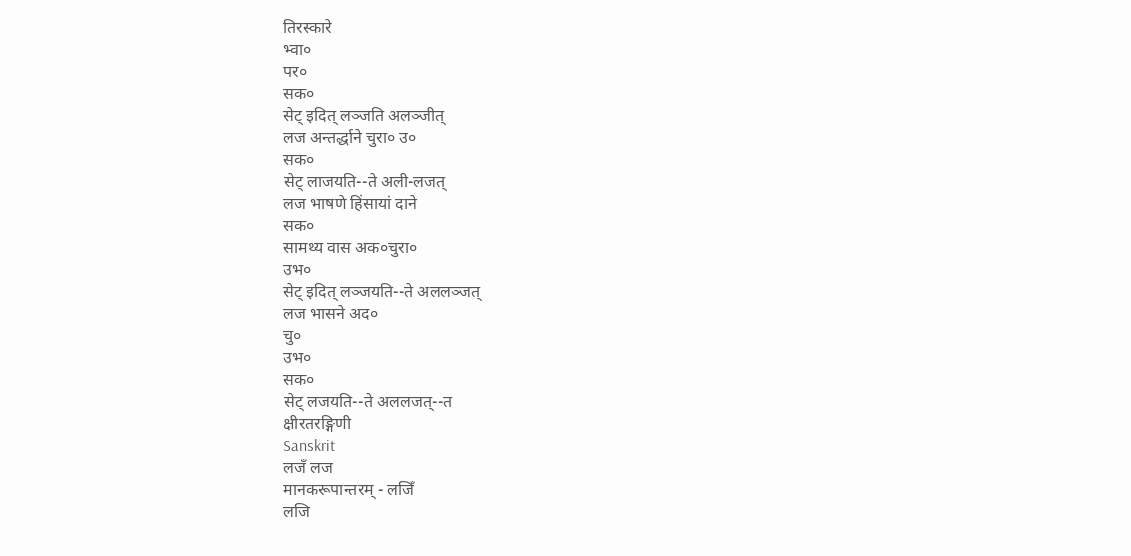तिरस्कारे
भ्वा०
पर०
सक०
सेट् इदित् लञ्जति अलञ्जीत्
लज अन्तर्द्धाने चुरा० उ०
सक०
सेट् लाजयति--ते अली-लजत्
लज भाषणे हिंसायां दाने
सक०
सामथ्य वास अक०चुरा०
उभ०
सेट् इदित् लञ्जयति--ते अललञ्जत्
लज भासने अद०
चु०
उभ०
सक०
सेट् लजयति--ते अललजत्--त
क्षीरतरङ्गिणी
Sanskrit
लजँ लज
मानकरूपान्तरम् - लजिँ
लजि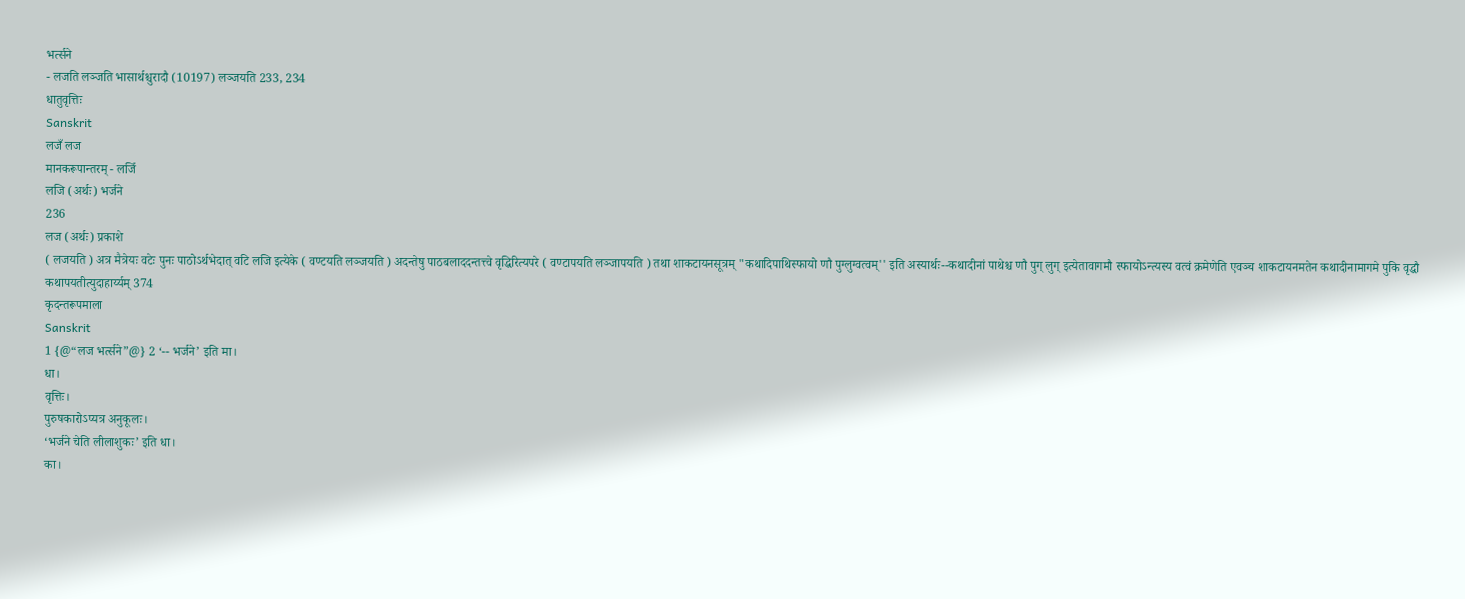भर्त्सने
- लजति लञ्जति भासार्थश्चुरादौ (10197) लञ्जयति 233, 234
धातुवृत्तिः
Sanskrit
लजँ लज
मानकरूपान्तरम् - लजिँ
लजि (अर्थः) भर्जने
236
लज (अर्थः) प्रकाशे
( लजयति ) अत्र मैत्रेयः वटेः पुनः पाठोऽर्थभेदात् वटि लजि इत्येके ( वण्टयति लञ्जयति ) अदन्तेषु पाठबलाददन्तत्त्वे वृद्धिरित्यपरे ( वण्टापयति लञ्जापयति ) तथा शाकटायनसूत्रम् "कथादिपाथिस्फायो णौ पुग्लुग्वत्वम्'' इति अस्यार्थः--कथादीनां पाथेश्च णौ पुग् लुग् इत्येतावागमौ स्फायोऽन्त्यस्य वत्वं क्रमेणेति एवञ्च शाकटायनमतेन कथादीनामागमे पुकि वृद्धौ कथापयतीत्युदाहार्य्यम् 374
कृदन्तरूपमाला
Sanskrit
1 {@“लज भर्त्सने”@} 2 ‘-- भर्जने’ इति मा।
धा।
वृत्तिः।
पुरुषकारोऽप्यत्र अनुकूलः।
‘भर्जने चेति लीलाशुकः’ इति धा।
का।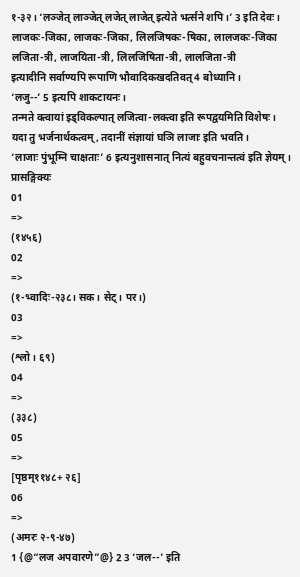१-३२। ‘लञ्जेत् लाञ्जेत् लजेत् लाजेत् इत्येते भर्त्सने शपि।’ 3 इति देवः।
लाजकः-जिका, लाजकः-जिका, लिलजिषकः-षिका, लालजकः-जिका
लजिता-त्री, लाजयिता-त्री, लिलजिषिता-त्री, लालजिता-त्री
इत्यादीनि सर्वाण्यपि रूपाणि भौवादिकखदतिवत् 4 बोध्यानि।
‘लजु--’ 5 इत्यपि शाकटायनः।
तन्मते क्त्वायां इड्विकल्पात् लजित्वा-लक्त्वा इति रूपद्वयमिति विशेषः।
यदा तु भर्जनार्थकत्वम्, तदानीं संज्ञायां घञि लाजाः इति भवति।
‘लाजाः पुंभूम्नि चाक्षताः’ 6 इत्यनुशासनात् नित्यं बहुवचनान्तत्वं इति ज्ञेयम्।
प्रासङ्गिक्यः
01
=>
(१४५६)
02
=>
(१-भ्वादिः-२३८। सक। सेट्। पर।)
03
=>
(श्लो। ६९)
04
=>
(३३८)
05
=>
[पृष्ठम्११४८+ २६]
06
=>
(अमरः २-९-४७)
1 {@“लज अपवारणे”@} 2 3 ‘जल--’ इति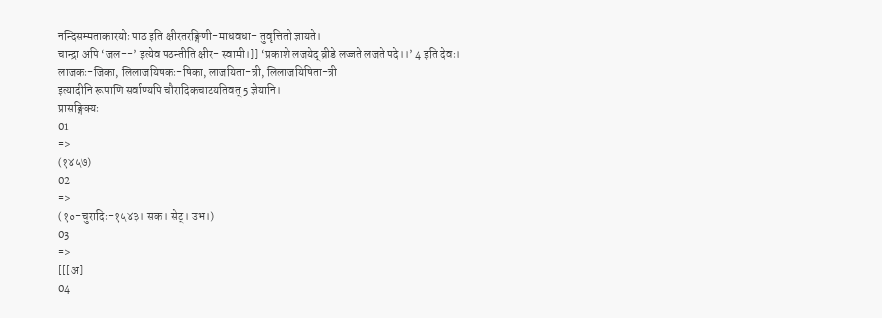नन्दिसम्मताकारयोः पाठ इति क्षीरतरङ्गिणी-माधवधा- तुवृत्तितो ज्ञायते।
चान्द्रा अपि ‘जल--’ इत्येव पठन्तीति क्षीर- स्वामी।]] ‘प्रकाशे लजयेद् व्रीडे लज्जते लजते पदे।।’ 4 इति देवः।
लाजकः-जिका, लिलाजयिषकः-षिका, लाजयिता-त्री, लिलाजयिषिता-त्री
इत्यादीनि रूपाणि सर्वाण्यपि चौरादिकचाटयतिवत् 5 ज्ञेयानि।
प्रासङ्गिक्यः
01
=>
(१४५७)
02
=>
(१०-चुरादिः-१५४३। सक। सेट्। उभ।)
03
=>
[[[अ]
04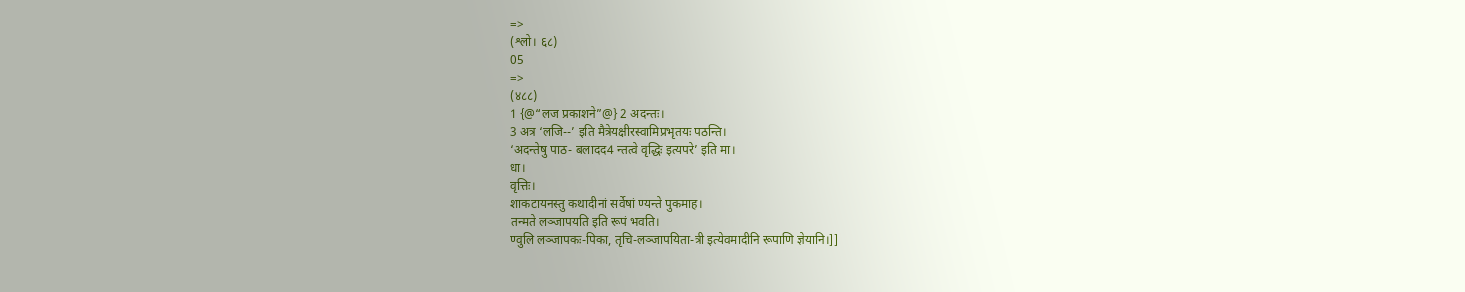=>
(श्लो। ६८)
05
=>
(४८८)
1 {@“लज प्रकाशने”@} 2 अदन्तः।
3 अत्र ‘लजि--’ इति मैत्रेयक्षीरस्वामिप्रभृतयः पठन्ति।
‘अदन्तेषु पाठ- बलादद4 न्तत्वे वृद्धिः इत्यपरे’ इति मा।
धा।
वृत्तिः।
शाकटायनस्तु कथादीनां सर्वेषां ण्यन्ते पुकमाह।
तन्मते लञ्जापयति इति रूपं भवति।
ण्वुलि लञ्जापकः-पिका, तृचि-लञ्जापयिता-त्री इत्येवमादीनि रूपाणि ज्ञेयानि।]]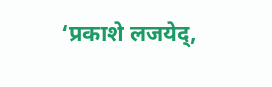‘प्रकाशे लजयेद्,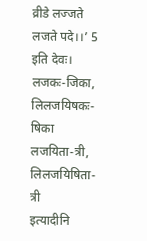व्रीडे लज्जते लजते पदे।।’ 5 इति देवः।
लजकः-जिका, लिलजयिषकः-षिका
लजयिता-त्री, लिलजयिषिता-त्री
इत्यादीनि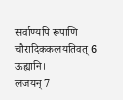सर्वाण्यपि रूपाणि चौरादिककलयतिवत् 6 ऊह्यानि।
लजयन् 7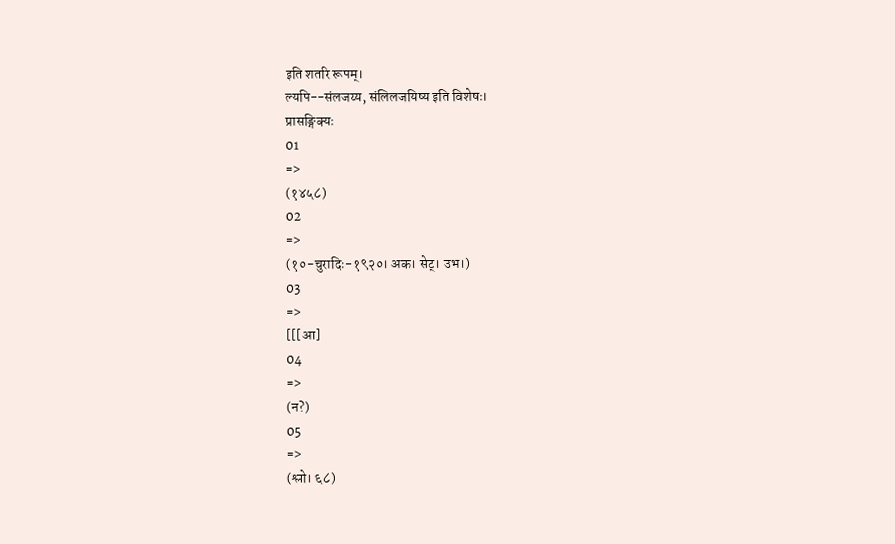इति शतरि रूपम्।
ल्यपि--संलजय्य, संलिलजयिष्य इति विशेषः।
प्रासङ्गिक्यः
01
=>
(१४५८)
02
=>
(१०-चुरादिः-१९२०। अक। सेट्। उभ।)
03
=>
[[[आ]
04
=>
(न?)
05
=>
(श्लो। ६८)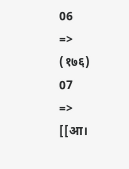06
=>
(१७६)
07
=>
[[आ।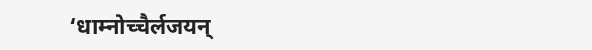‘धाम्नोच्चैर्लजयन्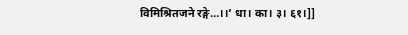विमिश्रितजने रङ्गे…।।’ धा। का। ३। ६१।]]